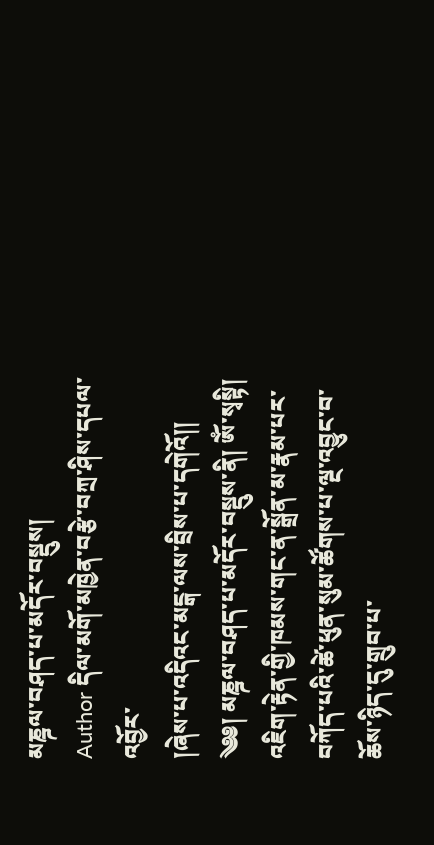མཎྜལ་བཤད་པ་མདོར་བསྡུས།
Author དིལ་མགོ་མཁྱེན་བརྩེ་བཀྲ་ཤིས་དཔལ་འབྱོར་
།ཞེས་པ་འདིའང་མངྒ་ལས་བྲིས་པ་དགེའོ།།
༄༅། མཎྜལ་བཤད་པ་མདོར་བསྡུས་ནི། ཨོཾ་སྭསྟི། འཇིག་རྟེན་གྱི་ཁམས་གང་ན་སྒྲོན་མ་རྣམ་པར་བཀོད་པའི་ཚེ་ཕུན་སུམ་ཚོགས་པ་ལྔ་འབྱུང་བ་ཆོས་ཉིད་དུ་གྲུབ་པ་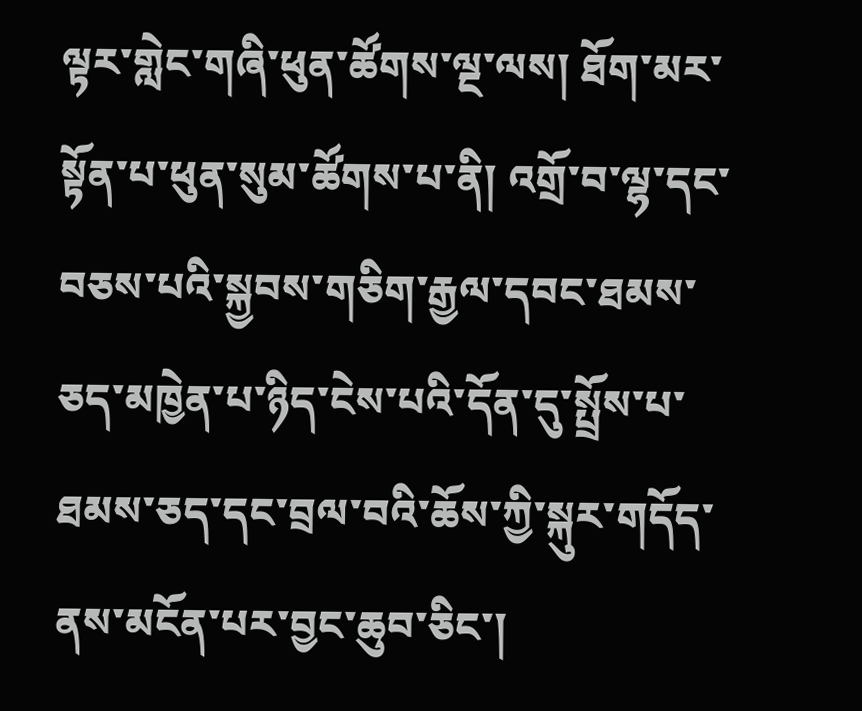ལྟར་གླེང་གཞི་ཕུན་ཚོགས་ལྔ་ལས། ཐོག་མར་སྟོན་པ་ཕུན་སུམ་ཚོགས་པ་ནི། འགྲོ་བ་ལྷ་དང་བཅས་པའི་སྐྱབས་གཅིག་རྒྱལ་དབང་ཐམས་ཅད་མཁྱེན་པ་ཉིད་ངེས་པའི་དོན་དུ་སྤྲོས་པ་ཐམས་ཅད་དང་བྲལ་བའི་ཆོས་ཀྱི་སྐུར་གདོད་ནས་མངོན་པར་བྱང་ཆུབ་ཅིང་།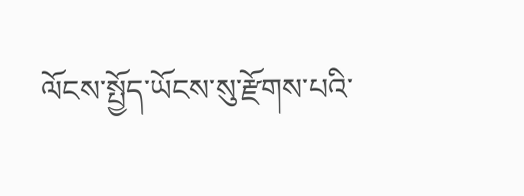ལོངས་སྤྱོད་ཡོངས་སུ་རྫོགས་པའི་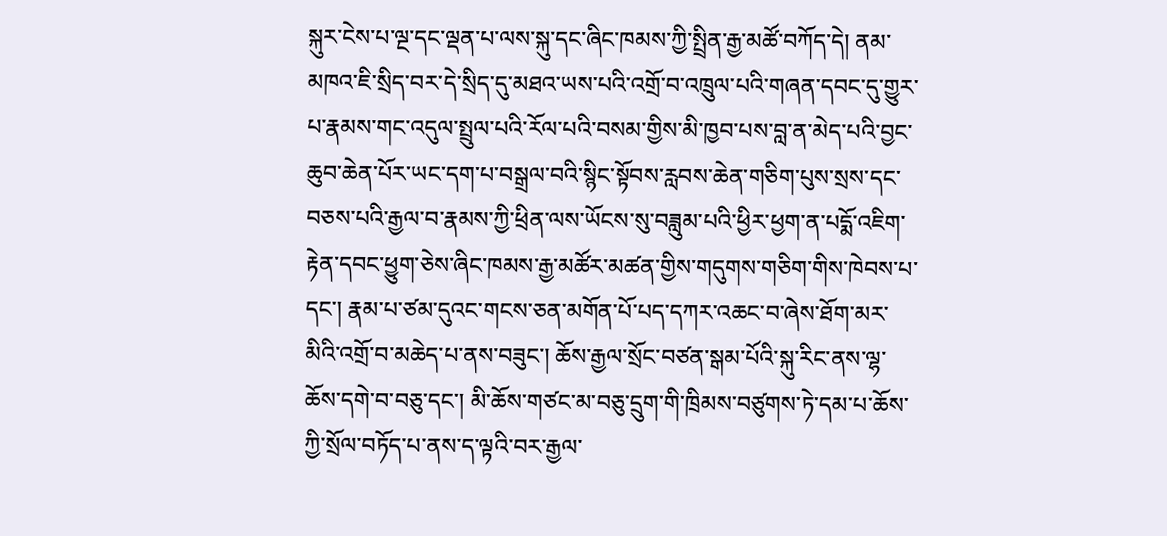སྐུར་ངེས་པ་ལྔ་དང་ལྡན་པ་ལས་སྐུ་དང་ཞིང་ཁམས་ཀྱི་སྤྲིན་རྒྱ་མཚོ་བཀོད་དེ། ནམ་མཁའ་ཇི་སྲིད་བར་དེ་སྲིད་དུ་མཐའ་ཡས་པའི་འགྲོ་བ་འཁྲུལ་པའི་གཞན་དབང་དུ་གྱུར་པ་རྣམས་གང་འདུལ་སྤྲུལ་པའི་རོལ་པའི་བསམ་གྱིས་མི་ཁྱབ་པས་བླ་ན་མེད་པའི་བྱང་ཆུབ་ཆེན་པོར་ཡང་དག་པ་བསྒྲལ་བའི་སྙིང་སྟོབས་རླབས་ཆེན་གཅིག་པུས་སྲས་དང་བཅས་པའི་རྒྱལ་བ་རྣམས་ཀྱི་ཕྲིན་ལས་ཡོངས་སུ་བཟླུམ་པའི་ཕྱིར་ཕྱག་ན་པདྨོ་འཇིག་རྟེན་དབང་ཕྱུག་ཅེས་ཞིང་ཁམས་རྒྱ་མཚོར་མཚན་གྱིས་གདུགས་གཅིག་གིས་ཁེབས་པ་དང་། རྣམ་པ་ཙམ་དུའང་གངས་ཅན་མགོན་པོ་པད་དཀར་འཆང་བ་ཞེས་ཐོག་མར་མིའི་འགྲོ་བ་མཆེད་པ་ནས་བཟུང་། ཆོས་རྒྱལ་སྲོང་བཙན་སྒམ་པོའི་སྐུ་རིང་ནས་ལྷ་ཆོས་དགེ་བ་བཅུ་དང་། མི་ཆོས་གཙང་མ་བཅུ་དྲུག་གི་ཁྲིམས་བཙུགས་ཏེ་དམ་པ་ཆོས་ཀྱི་སྲོལ་བཏོད་པ་ནས་ད་ལྟའི་བར་རྒྱལ་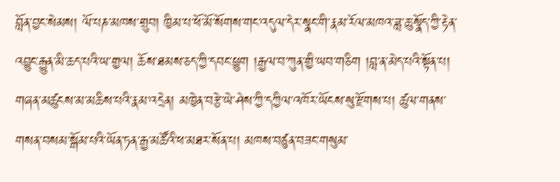བློན་བྱང་སེམས། ལོ་པཎ་མཁས་གྲུབ། ཁྱིམ་པ་ཕོ་མོ་སོགས་གང་འདུལ་དེར་སྣང་གི་རྣམ་རོལ་མཁའ་ཟླ་ཆུ་སྣོད་ཀྱི་རྟེན་འབྱུང་རྒྱུན་མི་ཆད་པའི་ཡ་གྱལ། ཆོས་ཐམས་ཅད་ཀྱི་དབང་ཕྱུག །རྒྱལ་བ་ཀུན་གྱི་ཡབ་གཅིག །བླ་ན་མེད་པའི་སྟོན་པ། གཞན་མཚུངས་མ་མཆིས་པའི་རྣམ་འདྲེན། མཁྱེན་བརྩེ་ཡེ་ཤེས་ཀྱི་དཀྱིལ་འཁོར་ཡོངས་སུ་རྫོགས་པ། ཚུལ་གནས་གསན་བསམ་སྒོམ་པའི་ཡོན་ཏན་རྒྱ་མཚོའི་ཕ་མཐར་སོན་པ། མཁས་བཙུན་བཟང་གསུམ་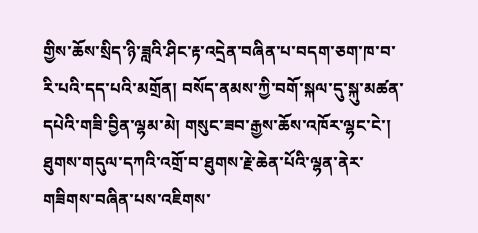གྱིས་ཆོས་སྲིད་ཉི་ཟླའི་ཤིང་རྟ་འདྲེན་བཞིན་པ་བདག་ཅག་ཁ་བ་རི་པའི་དད་པའི་མགྲོན། བསོད་ནམས་ཀྱི་བགོ་སྐལ་དུ་སྐུ་མཚན་དཔེའི་གཟི་བྱིན་ལྷམ་མེ། གསུང་ཟབ་རྒྱས་ཆོས་འཁོར་ལྷང་ངེ་། ཐུགས་གདུལ་དཀའི་འགྲོ་བ་ཐུགས་རྗེ་ཆེན་པོའི་ལྷན་ནེར་གཟིགས་བཞིན་པས་འཇིགས་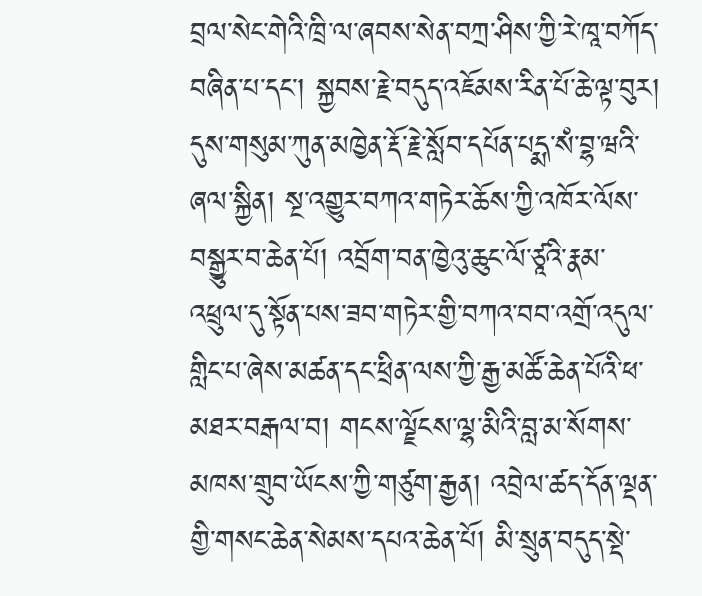བྲལ་སེང་གེའི་ཁྲི་ལ་ཞབས་སེན་བཀྲ་ཤིས་ཀྱི་རེ་ཁཱ་བཀོད་བཞིན་པ་དང་། སྐྱབས་རྗེ་བདུད་འཇོམས་རིན་པོ་ཆེ་ལྟ་བུར། དུས་གསུམ་ཀུན་མཁྱེན་རྡོ་རྗེ་སློབ་དཔོན་པདྨ་སཾ་བྷ་ཝའི་ཞལ་སྐྱིན། སྔ་འགྱུར་བཀའ་གཏེར་ཆོས་ཀྱི་འཁོར་ལོས་བསྒྱུར་བ་ཆེན་པོ། འབྲོག་བན་ཁྱེའུ་ཆུང་ལོ་ཙཱའི་རྣམ་འཕྲུལ་དུ་སྟོན་པས་ཟབ་གཏེར་གྱི་བཀའ་བབ་འགྲོ་འདུལ་གླིང་པ་ཞེས་མཚན་དང་ཕྲིན་ལས་ཀྱི་རྒྱ་མཚོ་ཆེན་པོའི་ཕ་མཐར་བརྒལ་བ། གངས་ལྗོངས་ལྷ་མིའི་བླ་མ་སོགས་མཁས་གྲུབ་ཡོངས་ཀྱི་གཙུག་རྒྱན། འབྲེལ་ཚད་དོན་ལྡན་གྱི་གསང་ཆེན་སེམས་དཔའ་ཆེན་པོ། མི་སྲུན་བདུད་སྡེ་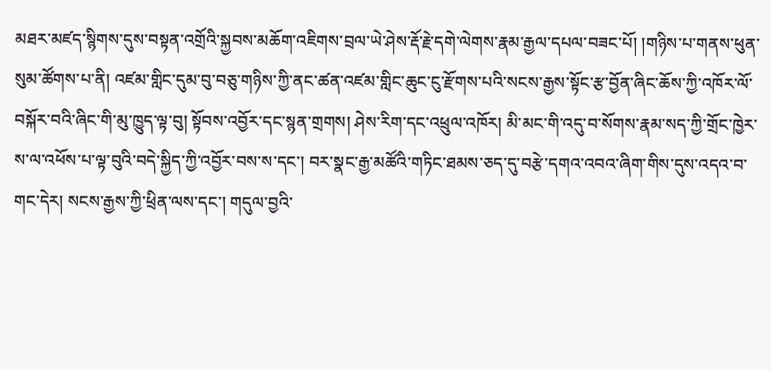མཐར་མཛད་སྙིགས་དུས་བསྟན་འགྲོའི་སྐྱབས་མཆོག་འཇིགས་བྲལ་ཡེ་ཤེས་རྡོ་རྗེ་དགེ་ལེགས་རྣམ་རྒྱལ་དཔལ་བཟང་པོ། །གཉིས་པ་གནས་ཕུན་སུམ་ཚོགས་པ་ནི། འཛམ་གླིང་དུམ་བུ་བཅུ་གཉིས་ཀྱི་ནང་ཚན་འཛམ་གླིང་ཆུང་ངུ་རྫོགས་པའི་སངས་རྒྱས་སྟོང་རྩ་བྱོན་ཞིང་ཆོས་ཀྱི་འཁོར་ལོ་བསྐོར་བའི་ཞིང་གི་མུ་ཁྱུད་ལྟ་བུ། སྟོབས་འབྱོར་དང་སྙན་གྲགས། ཤེས་རིག་དང་འཕྲུལ་འཁོར། མི་མང་གི་འདུ་བ་སོགས་རྣམ་སད་ཀྱི་གྲོང་ཁྱེར་ས་ལ་འཕོས་པ་ལྟ་བུའི་བདེ་སྐྱིད་ཀྱི་འབྱོར་བས་ས་དང་། བར་སྣང་རྒྱ་མཚོའི་གཏིང་ཐམས་ཅད་དུ་བརྩེ་དགའ་འབའ་ཞིག་གིས་དུས་འདའ་བ་གང་དེར། སངས་རྒྱས་ཀྱི་ཕྲིན་ལས་དང་། གདུལ་བྱའི་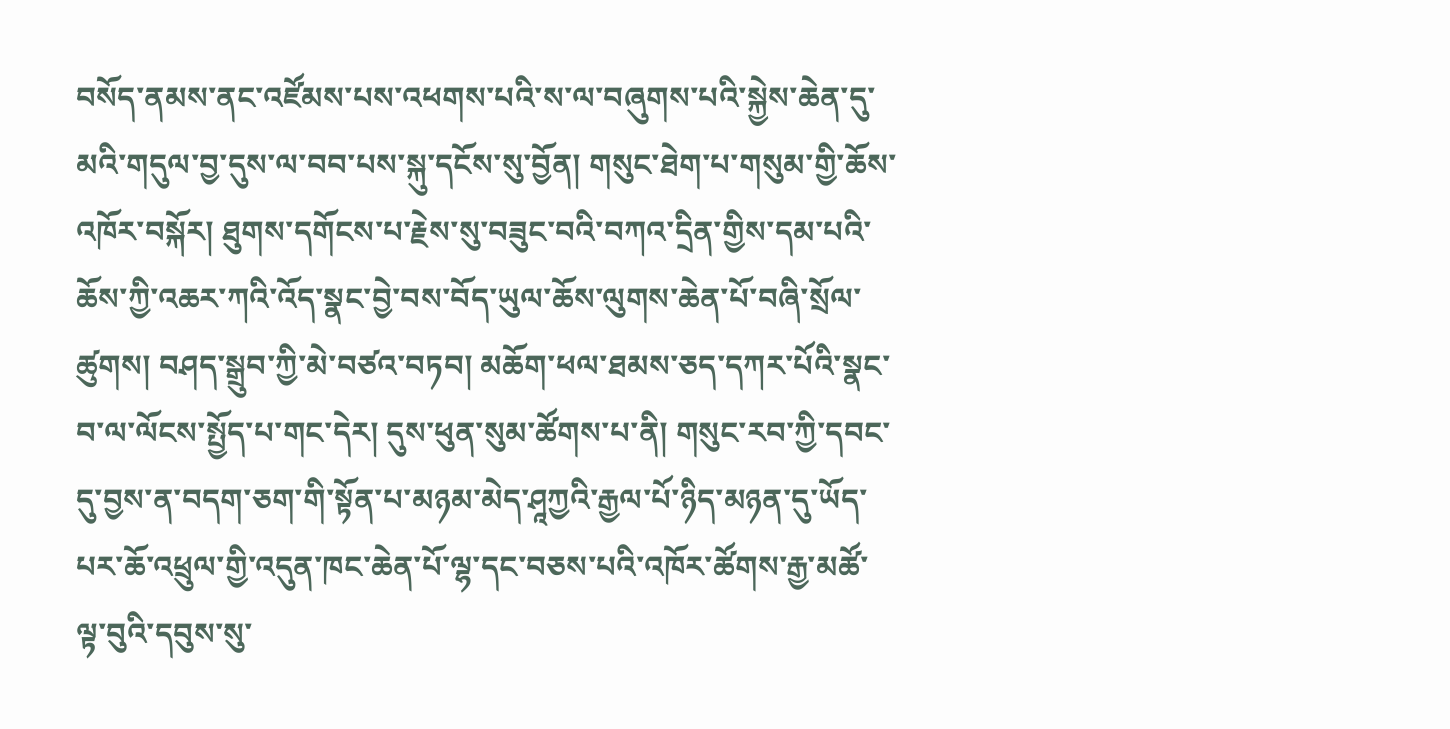བསོད་ནམས་ནང་འཛོམས་པས་འཕགས་པའི་ས་ལ་བཞུགས་པའི་སྐྱེས་ཆེན་དུ་མའི་གདུལ་བྱ་དུས་ལ་བབ་པས་སྐུ་དངོས་སུ་བྱོན། གསུང་ཐེག་པ་གསུམ་གྱི་ཆོས་འཁོར་བསྐོར། ཐུགས་དགོངས་པ་རྗེས་སུ་བཟུང་བའི་བཀའ་དྲིན་གྱིས་དམ་པའི་ཆོས་ཀྱི་འཆར་ཀའི་འོད་སྣང་བྱེ་བས་བོད་ཡུལ་ཆོས་ལུགས་ཆེན་པོ་བཞི་སྲོལ་ཚུགས། བཤད་སྒྲུབ་ཀྱི་མེ་བཙའ་བཏབ། མཆོག་ཕལ་ཐམས་ཅད་དཀར་པོའི་སྣང་བ་ལ་ལོངས་སྤྱོད་པ་གང་དེར། དུས་ཕུན་སུམ་ཚོགས་པ་ནི། གསུང་རབ་ཀྱི་དབང་དུ་བྱས་ན་བདག་ཅག་གི་སྟོན་པ་མཉམ་མེད་ཤཱཀྱའི་རྒྱལ་པོ་ཉིད་མཉན་དུ་ཡོད་པར་ཆོ་འཕྲུལ་གྱི་འདུན་ཁང་ཆེན་པོ་ལྷ་དང་བཅས་པའི་འཁོར་ཚོགས་རྒྱ་མཚོ་ལྟ་བུའི་དབུས་སུ་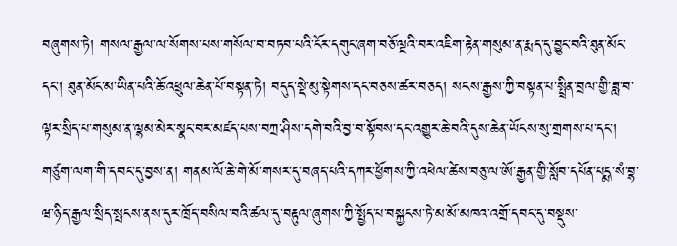བཞུགས་ཏེ། གསལ་རྒྱལ་ལ་སོགས་པས་གསོལ་བ་བཏབ་པའི་ངོར་དགུང་ཞག་བཅོ་ལྔའི་བར་འཇིག་རྟེན་གསུམ་ན་རྨད་དུ་བྱུང་བའི་ཐུན་མོང་དང་། ཐུན་མོང་མ་ཡིན་པའི་ཆོ་འཕྲུལ་ཆེན་པོ་བསྟན་ཏེ། བདུད་སྡེ་མུ་སྟེགས་དང་བཅས་ཚར་བཅད། སངས་རྒྱས་ཀྱི་བསྟན་པ་སྤྲིན་བྲལ་གྱི་ཟླ་བ་ལྟར་སྲིད་པ་གསུམ་ན་ལྷམ་མེར་སྣང་བར་མཛད་པས་བཀྲ་ཤིས་དགེ་བའི་བྱ་བ་སྟོབས་དང་འགྱུར་ཆེ་བའི་དུས་ཆེན་ཡོངས་སུ་གྲགས་པ་དང་། གཙུག་ལག་གི་དབང་དུ་བྱས་ན། གནམ་ལོ་ཆེ་གེ་མོ་གསར་དུ་བཞད་པའི་དཀར་ཕྱོགས་ཀྱི་འཕེལ་ཚེས་བཅུ་ལ་ཨོ་རྒྱན་གྱི་སློབ་དཔོན་པདྨ་སཾ་བྷ་ཝ་ཉིད་རྒྱལ་སྲིད་སྤངས་ནས་དུར་ཁྲོད་བསིལ་བའི་ཚལ་དུ་བརྟུལ་ཞུགས་ཀྱི་སྤྱོད་པ་བསྐྱངས་ཏེ་མ་མོ་མཁའ་འགྲོ་དབང་དུ་བསྡུས་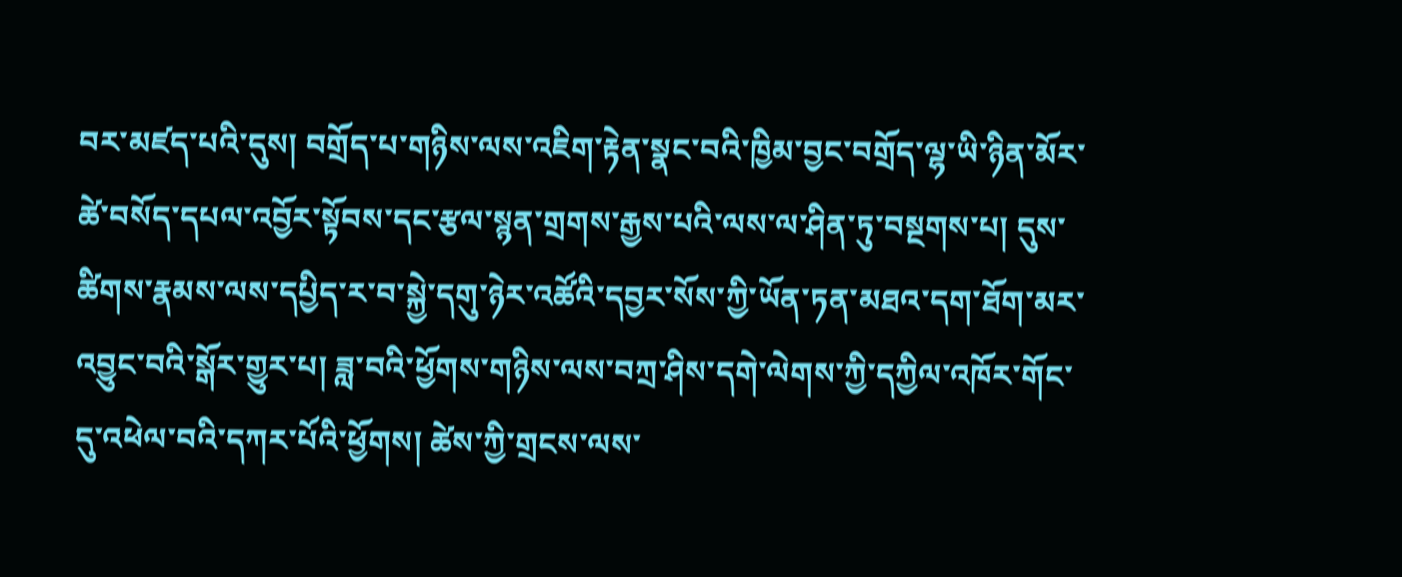བར་མཛད་པའི་དུས། བགྲོད་པ་གཉིས་ལས་འཇིག་རྟེན་སྣང་བའི་ཁྱིམ་བྱང་བགྲོད་ལྷ་ཡི་ཉིན་མོར་ཚེ་བསོད་དཔལ་འབྱོར་སྟོབས་དང་རྩལ་སྙན་གྲགས་རྒྱས་པའི་ལས་ལ་ཤིན་ཏུ་བསྔགས་པ། དུས་ཚིགས་རྣམས་ལས་དཔྱིད་ར་བ་སྐྱེ་དགུ་ཉེར་འཚོའི་དབྱར་སོས་ཀྱི་ཡོན་ཏན་མཐའ་དག་ཐོག་མར་འབྱུང་བའི་སྒོར་གྱུར་པ། ཟླ་བའི་ཕྱོགས་གཉིས་ལས་བཀྲ་ཤིས་དགེ་ལེགས་ཀྱི་དཀྱིལ་འཁོར་གོང་དུ་འཕེལ་བའི་དཀར་པོའི་ཕྱོགས། ཚེས་ཀྱི་གྲངས་ལས་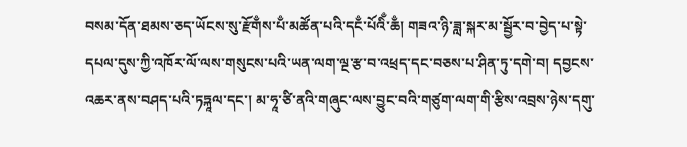བསམ་དོན་ཐམས་ཅད་ཡོངས་སུ་རྫོགྃས་པྃ་མཚོན་པའི་དངྃ་པོའིྃ་ཆྃ། གཟའ་ཉི་ཟླ་སྐར་མ་སྦྱོར་བ་བྱེད་པ་སྟེ་དཔལ་དུས་ཀྱི་འཁོར་ལོ་ལས་གསུངས་པའི་ཡན་ལག་ལྔ་རྩ་བ་འཕྲད་དང་བཅས་པ་ཤིན་ཏུ་དགེ་བ། དབྱངས་འཆར་ནས་བཤད་པའི་ཏཏྐཱལ་དང་། མ་ཧཱ་ཙི་ནའི་གཞུང་ལས་བྱུང་བའི་གཙུག་ལག་གི་རྩིས་འབྲས་ཉེས་དགུ་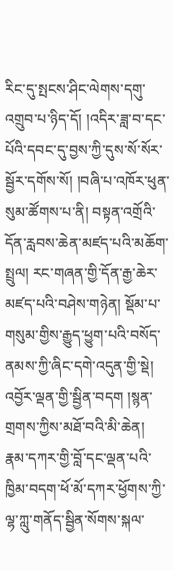རིང་དུ་སྤངས་ཤིང་ལེགས་དགུ་འགྲུབ་པ་ཉིད་དོ། །འདིར་ཟླ་བ་དང་པོའི་དབང་དུ་བྱས་ཀྱི་དུས་སོ་སོར་སྦྱོར་དགོས་སོ། །བཞི་པ་འཁོར་ཕུན་སུམ་ཚོགས་པ་ནི། བསྟན་འགྲོའི་དོན་རླབས་ཆེན་མཛད་པའི་མཆོག་སྤྲུལ། རང་གཞན་གྱི་དོན་རྒྱ་ཆེར་མཛད་པའི་བཤེས་གཉེན། སྡོམ་པ་གསུམ་གྱིས་རྒྱུད་ཕྱུག་པའི་བསོད་ནམས་ཀྱི་ཞིང་དགེ་འདུན་གྱི་སྡེ། འབྱོར་ལྡན་གྱི་སྦྱིན་བདག །སྙན་གྲགས་ཀྱིས་མཐོ་བའི་མི་ཆེན། རྣམ་དཀར་གྱི་བློ་དང་ལྡན་པའི་ཁྱིམ་བདག་ཕོ་མོ་དཀར་ཕྱོགས་ཀྱི་ལྷ་ཀླུ་གནོད་སྦྱིན་སོགས་སྐལ་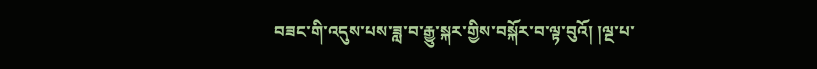བཟང་གི་འདུས་པས་ཟླ་བ་རྒྱུ་སྐར་གྱིས་བསྐོར་བ་ལྟ་བུའོ། །ལྔ་པ་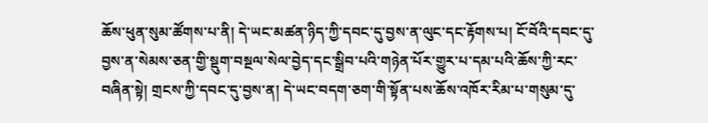ཆོས་ཕུན་སུམ་ཚོགས་པ་ནི། དེ་ཡང་མཚན་ཉིད་ཀྱི་དབང་དུ་བྱས་ན་ལུང་དང་རྟོགས་པ། ངོ་བོའི་དབང་དུ་བྱས་ན་སེམས་ཅན་གྱི་སྡུག་བསྔལ་སེལ་བྱེད་དང་སྒྲིབ་པའི་གཉེན་པོར་གྱུར་པ་དམ་པའི་ཆོས་ཀྱི་རང་བཞིན་སྟེ། གྲངས་ཀྱི་དབང་དུ་བྱས་ན། དེ་ཡང་བདག་ཅག་གི་སྟོན་པས་ཆོས་འཁོར་རིམ་པ་གསུམ་དུ་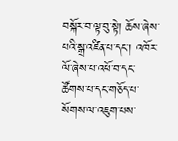བསྐོར་བ་ལྟ་བུ་སྟེ། ཆོས་ཞེས་པའི་སྒྲ་འཛིན་པ་དང་། འཁོར་ལོ་ཞེས་པ་འཕོ་བ་དང་ཚོགས་པ་དང་གཅོད་པ་སོགས་ལ་འཇུག་པས་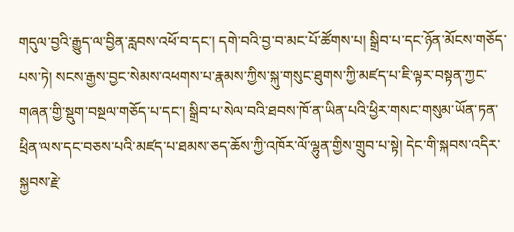གདུལ་བྱའི་རྒྱུད་ལ་བྱིན་རླབས་འཕོ་བ་དང་། དགེ་བའི་བྱ་བ་མང་པོ་ཚོགས་པ། སྒྲིབ་པ་དང་ཉོན་མོངས་གཅོད་པས་ཏེ། སངས་རྒྱས་བྱང་སེམས་འཕགས་པ་རྣམས་ཀྱིས་སྐུ་གསུང་ཐུགས་ཀྱི་མཛད་པ་ཇི་ལྟར་བསྟན་ཀྱང་གཞན་གྱི་སྡུག་བསྔལ་གཅོད་པ་དང་། སྒྲིབ་པ་སེལ་བའི་ཐབས་ཁོ་ན་ཡིན་པའི་ཕྱིར་གསང་གསུམ་ཡོན་ཏན་ཕྲིན་ལས་དང་བཅས་པའི་མཛད་པ་ཐམས་ཅད་ཆོས་ཀྱི་འཁོར་ལོ་ལྷུན་གྱིས་གྲུབ་པ་སྟེ། དེང་གི་སྐབས་འདིར་སྐྱབས་རྗེ་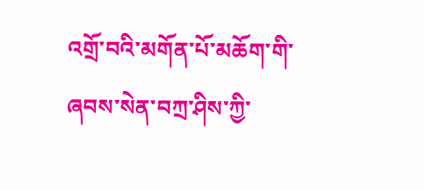འགྲོ་བའི་མགོན་པོ་མཆོག་གི་ཞབས་སེན་བཀྲ་ཤིས་ཀྱི་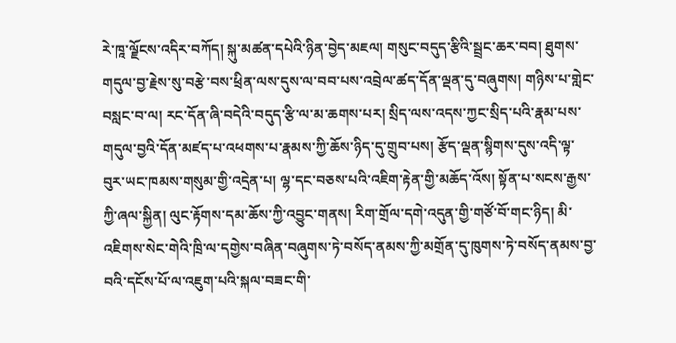རེ་ཁཱ་ལྗོངས་འདིར་བཀོད། སྐུ་མཚན་དཔེའི་ཉིན་བྱེད་མཇལ། གསུང་བདུད་རྩིའི་སྦྲང་ཆར་བབ། ཐུགས་གདུལ་བྱ་རྗེས་སུ་བརྩེ་བས་ཕྲིན་ལས་དུས་ལ་བབ་པས་འབྲེལ་ཚད་དོན་ལྡན་དུ་བཞུགས། གཉིས་པ་གླེང་བསླང་བ་ལ། རང་དོན་ཞི་བདེའི་བདུད་རྩི་ལ་མ་ཆགས་པར། སྲིད་ལས་འདས་ཀྱང་སྲིད་པའི་རྣམ་པས་གདུལ་བྱའི་དོན་མཛད་པ་འཕགས་པ་རྣམས་ཀྱི་ཆོས་ཉིད་དུ་གྲུབ་པས། རྩོད་ལྡན་སྙིགས་དུས་འདི་ལྟ་བུར་ཡང་ཁམས་གསུམ་གྱི་འདྲེན་པ། ལྷ་དང་བཅས་པའི་འཇིག་རྟེན་གྱི་མཆོད་འོས། སྟོན་པ་སངས་རྒྱས་ཀྱི་ཞལ་སྐྱིན། ལུང་རྟོགས་དམ་ཆོས་ཀྱི་འབྱུང་གནས། རིག་གྲོལ་དགེ་འདུན་གྱི་གཙོ་བོ་གང་ཉིད། མི་འཇིགས་སེང་གེའི་ཁྲི་ལ་དགྱེས་བཞིན་བཞུགས་ཏེ་བསོད་ནམས་ཀྱི་མགྲོན་དུ་ཁུགས་ཏེ་བསོད་ནམས་བྱ་བའི་དངོས་པོ་ལ་འཇུག་པའི་སྐལ་བཟང་གི་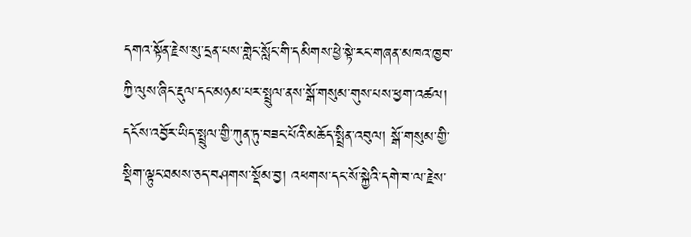དགའ་སྟོན་རྗེས་སུ་དྲན་པས་གླེང་སློང་གི་དམིགས་ཕྱེ་སྟེ་རང་གཞན་མཁའ་ཁྱབ་ཀྱི་ལུས་ཞིང་རྡུལ་དང་མཉམ་པར་སྤྲུལ་ནས་སྒོ་གསུམ་གུས་པས་ཕྱག་འཚལ། དངོས་འབྱོར་ཡིད་སྤྲུལ་གྱི་ཀུན་ཏུ་བཟང་པོའི་མཆོད་སྤྲིན་འབུལ། སྒོ་གསུམ་གྱི་སྡིག་ལྟུང་ཐམས་ཅད་བཤགས་སྡོམ་བྱ། འཕགས་དང་སོ་སྐྱེའི་དགེ་བ་ལ་རྗེས་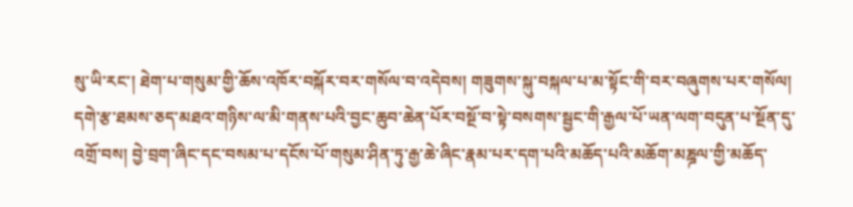སུ་ཡི་རང་། ཐེག་པ་གསུམ་གྱི་ཆོས་འཁོར་བསྐོར་བར་གསོལ་བ་འདེབས། གཟུགས་སྐུ་བསྐལ་པ་མ་སྟོང་གི་བར་བཞུགས་པར་གསོལ། དགེ་རྩ་ཐམས་ཅད་མཐའ་གཉིས་ལ་མི་གནས་པའི་བྱང་ཆུབ་ཆེན་པོར་བསྔོ་བ་སྟེ་བསགས་སྦྱང་གི་རྒྱལ་པོ་ཡན་ལག་བདུན་པ་སྔོན་དུ་འགྲོ་བས། བྱེ་བྲག་ཞིང་དང་བསམ་པ་དངོས་པོ་གསུམ་ཤིན་ཏུ་རྒྱ་ཆེ་ཞིང་རྣམ་པར་དག་པའི་མཆོད་པའི་མཆོག་མཎྜལ་གྱི་མཆོད་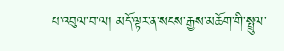པ་འབུལ་བ་ལ། མདོ་ལྟར་ན་སངས་རྒྱས་མཆོག་གི་སྤྲུལ་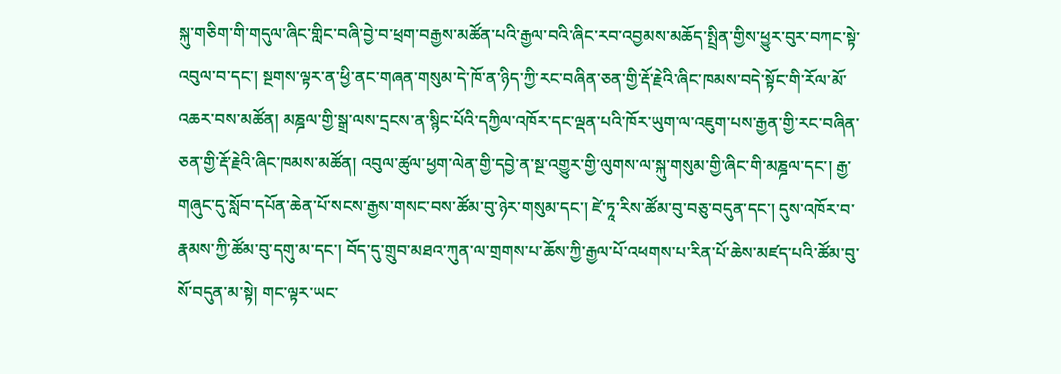སྐུ་གཅིག་གི་གདུལ་ཞིང་གླིང་བཞི་བྱེ་བ་ཕྲག་བརྒྱས་མཚོན་པའི་རྒྱལ་བའི་ཞིང་རབ་འབྱམས་མཆོད་སྤྲིན་གྱིས་ཕྱུར་བུར་བཀང་སྟེ་འབུལ་བ་དང་། སྔགས་ལྟར་ན་ཕྱི་ནང་གཞན་གསུམ་དེ་ཁོ་ན་ཉིད་ཀྱི་རང་བཞིན་ཅན་གྱི་རྡོ་རྗེའི་ཞིང་ཁམས་བདེ་སྟོང་གི་རོལ་མོ་འཆར་བས་མཚོན། མཎྜལ་གྱི་སྒྲ་ལས་དྲངས་ན་སྙིང་པོའི་དཀྱིལ་འཁོར་དང་ལྡན་པའི་ཁོར་ཡུག་ལ་འཇུག་པས་རྒྱན་གྱི་རང་བཞིན་ཅན་གྱི་རྡོ་རྗེའི་ཞིང་ཁམས་མཚོན། འབུལ་ཚུལ་ཕྱག་ལེན་གྱི་དབྱེ་ན་སྔ་འགྱུར་གྱི་ལུགས་ལ་སྐུ་གསུམ་གྱི་ཞིང་གི་མཎྜལ་དང་། རྒྱ་གཞུང་དུ་སློབ་དཔོན་ཆེན་པོ་སངས་རྒྱས་གསང་བས་ཚོམ་བུ་ཉེར་གསུམ་དང་། ཛེ་ཏཱ་རིས་ཚོམ་བུ་བཅུ་བདུན་དང་། དུས་འཁོར་བ་རྣམས་ཀྱི་ཚོམ་བུ་དགུ་མ་དང་། བོད་དུ་གྲུབ་མཐའ་ཀུན་ལ་གྲགས་པ་ཆོས་ཀྱི་རྒྱལ་པོ་འཕགས་པ་རིན་པོ་ཆེས་མཛད་པའི་ཚོམ་བུ་སོ་བདུན་མ་སྟེ། གང་ལྟར་ཡང་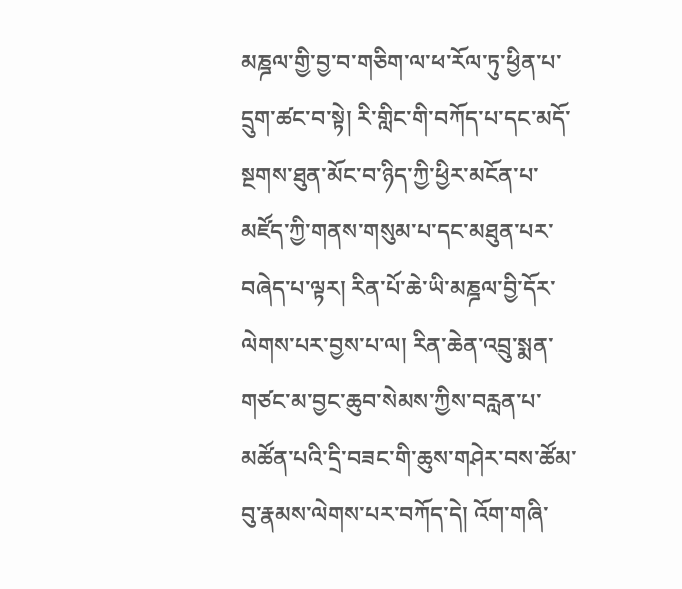མཎྜལ་གྱི་བྱ་བ་གཅིག་ལ་ཕ་རོལ་ཏུ་ཕྱིན་པ་དྲུག་ཚང་བ་སྟེ། རི་གླིང་གི་བཀོད་པ་དང་མདོ་སྔགས་ཐུན་མོང་བ་ཉིད་ཀྱི་ཕྱིར་མངོན་པ་མཛོད་ཀྱི་གནས་གསུམ་པ་དང་མཐུན་པར་བཞེད་པ་ལྟར། རིན་པོ་ཆེ་ཡི་མཎྜལ་བྱི་དོར་ལེགས་པར་བྱས་པ་ལ། རིན་ཆེན་འབྲུ་སྨན་གཙང་མ་བྱང་ཆུབ་སེམས་ཀྱིས་བརླན་པ་མཚོན་པའི་དྲི་བཟང་གི་ཆུས་གཤེར་བས་ཚོམ་བུ་རྣམས་ལེགས་པར་བཀོད་དེ། འོག་གཞི་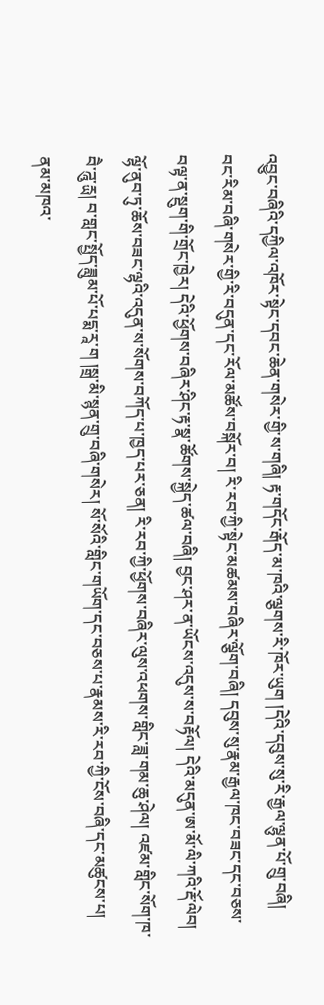འབྱུང་བཞིའི་དཀྱིལ་འཁོར་སྟེང་དབང་ཆེན་གསེར་གྱི་ས་གཞི། རྟ་གདོང་རྒོད་མ་ཁའི་ལྕགས་རི་ཁོར་ཡུག །དེའི་དབུས་སུ་རི་རྒྱལ་ལྷུན་པོ་གྲུ་བཞི། བང་རིམ་བཞི་གསེར་གྱི་རི་བདུན་དང་རོལ་མཚོས་བསྐོར་བ། རི་རབ་ཀྱི་སྟེང་མཚམས་བཞིར་ལྕོག་བཞི། དབུས་སུ་རྣམ་རྒྱལ་ཁང་བཟང་དང་བཅས་བལྟ་ན་སྡུག་གི་གྲོང་ཁྱེར། དེའི་ཕྱོགས་བཞིར་ཤིང་རྟ་སྣ་ཚོགས་སྐྱེད་ཚལ་བཞི། བྱང་ཤར་ན་ཡོངས་འདུས་ས་བརྟོལ། དེའི་མདུན་ཨ་མོ་ལི་ཀའི་རྡོ་ལེབ། ལྷོ་ནུབ་ཏུ་ཆོས་བཟང་ལྷའི་འདུན་ས་སོགས་བཀོད་པ་ཁྱད་པར་ཅན། རི་རབ་ཀྱི་ཕྱོགས་བཞིར་ལུས་འཕགས་གླིང་ཟླ་གམ་ཆུ་ཤེལ། འཛམ་གླིང་སོག་ཁ་བཻ་ཌཱུ་རྻ། བ་གླང་སྤྱོད་ཟླུམ་པོ་པདྨ་རཱ་ག །སྒྲ་མི་སྙན་གྲུ་བཞི་གསེར། སོ་སོའི་གླིང་གཡོག་དང་བཅས་པ་རྣམས་རི་རབ་ཀྱི་ངོས་བཞི་དང་མཚུངས་པ། ནམ་མཁའ་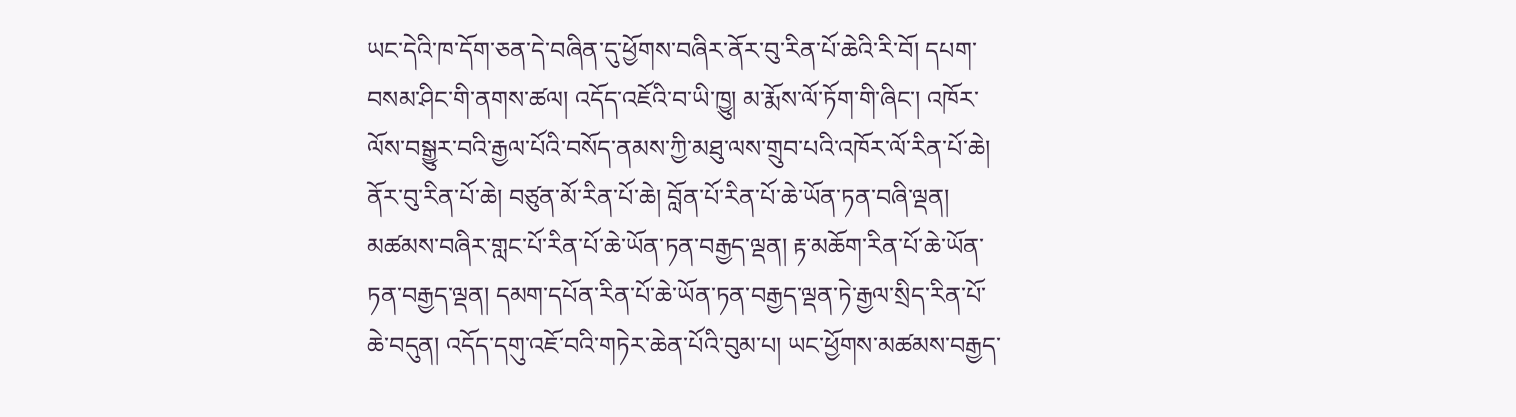ཡང་དེའི་ཁ་དོག་ཅན་དེ་བཞིན་དུ་ཕྱོགས་བཞིར་ནོར་བུ་རིན་པོ་ཆེའི་རི་བོ། དཔག་བསམ་ཤིང་གི་ནགས་ཚལ། འདོད་འཇོའི་བ་ཡི་ཁྱུ། མ་རྨོས་ལོ་ཏོག་གི་ཞིང་། འཁོར་ལོས་བསྒྱུར་བའི་རྒྱལ་པོའི་བསོད་ནམས་ཀྱི་མཐུ་ལས་གྲུབ་པའི་འཁོར་ལོ་རིན་པོ་ཆེ། ནོར་བུ་རིན་པོ་ཆེ། བཙུན་མོ་རིན་པོ་ཆེ། བློན་པོ་རིན་པོ་ཆེ་ཡོན་ཏན་བཞི་ལྡན། མཚམས་བཞིར་གླང་པོ་རིན་པོ་ཆེ་ཡོན་ཏན་བརྒྱད་ལྡན། རྟ་མཆོག་རིན་པོ་ཆེ་ཡོན་ཏན་བརྒྱད་ལྡན། དམག་དཔོན་རིན་པོ་ཆེ་ཡོན་ཏན་བརྒྱད་ལྡན་ཏེ་རྒྱལ་སྲིད་རིན་པོ་ཆེ་བདུན། འདོད་དགུ་འཇོ་བའི་གཏེར་ཆེན་པོའི་བུམ་པ། ཡང་ཕྱོགས་མཚམས་བརྒྱད་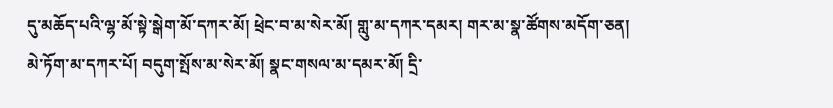དུ་མཆོད་པའི་ལྷ་མོ་སྟེ་སྒེག་མོ་དཀར་མོ། ཕྲེང་བ་མ་སེར་མོ། གླུ་མ་དཀར་དམར། གར་མ་སྣ་ཚོགས་མདོག་ཅན། མེ་ཏོག་མ་དཀར་པོ། བདུག་སྤོས་མ་སེར་མོ། སྣང་གསལ་མ་དམར་མོ། དྲི་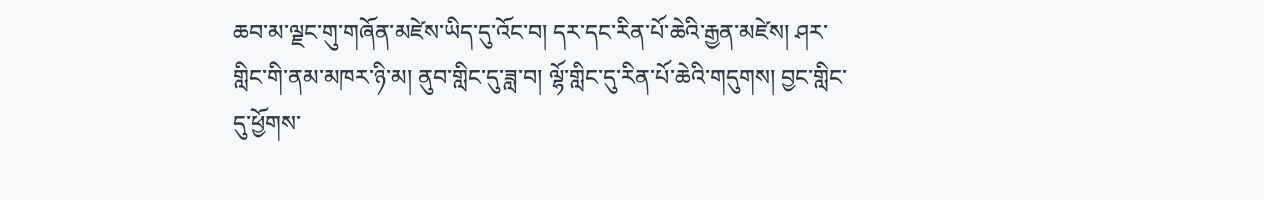ཆབ་མ་ལྗང་གུ་གཞོན་མཛེས་ཡིད་དུ་འོང་བ། དར་དང་རིན་པོ་ཆེའི་རྒྱན་མཛེས། ཤར་གླིང་གི་ནམ་མཁར་ཉི་མ། ནུབ་གླིང་དུ་ཟླ་བ། ལྷོ་གླིང་དུ་རིན་པོ་ཆེའི་གདུགས། བྱང་གླིང་དུ་ཕྱོགས་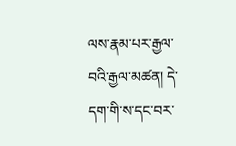ལས་རྣམ་པར་རྒྱལ་བའི་རྒྱལ་མཚན། དེ་དག་གི་ས་དང་བར་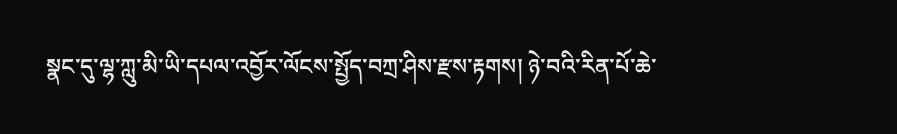སྣང་དུ་ལྷ་ཀླུ་མི་ཡི་དཔལ་འབྱོར་ལོངས་སྤྱོད་བཀྲ་ཤིས་རྫས་རྟགས། ཉེ་བའི་རིན་པོ་ཆེ་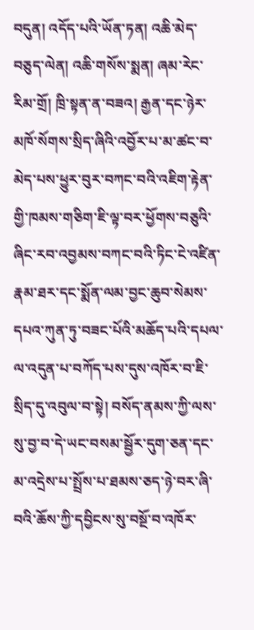བདུན། འདོད་པའི་ཡོན་ཏན། འཆི་མེད་བཅུད་ལེན། འཆི་གསོས་སྨན། ཞམ་རེང་རིམ་གྲོ། ཁྲི་སྟན་ན་བཟའ། རྒྱན་དང་ཉེར་མཁོ་སོགས་སྲིད་ཞིའི་འབྱོར་པ་མ་ཚང་བ་མེད་པས་ཕྱུར་བུར་བཀང་བའི་འཇིག་རྟེན་གྱི་ཁམས་གཅིག་ཇི་ལྟ་བར་ཕྱོགས་བཅུའི་ཞིང་རབ་འབྱམས་བཀང་བའི་ཏིང་ངེ་འཛིན་རྣམ་ཐར་དང་སྨོན་ལམ་བྱང་ཆུབ་སེམས་དཔའ་ཀུན་ཏུ་བཟང་པོའི་མཆོད་པའི་དཔལ་ལ་འདུན་པ་བཀོད་པས་དུས་འཁོར་བ་ཇི་སྲིད་དུ་འབུལ་བ་སྟེ། བསོད་ནམས་ཀྱི་ལས་སུ་བྱ་བ་དེ་ཡང་བསམ་སྦྱོར་དུག་ཅན་དང་མ་འདྲེས་པ་སྤྲོས་པ་ཐམས་ཅད་ཉེ་བར་ཞི་བའི་ཆོས་ཀྱི་དབྱིངས་སུ་བསྔོ་བ་འཁོར་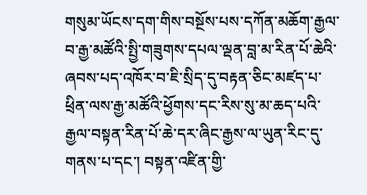གསུམ་ཡོངས་དག་གིས་བསྔོས་པས་དཀོན་མཆོག་རྒྱལ་བ་རྒྱ་མཚོའི་སྤྱི་གཟུགས་དཔལ་ལྡན་བླ་མ་རིན་པོ་ཆེའི་ཞབས་པད་འཁོར་བ་ཇི་སྲིད་དུ་བརྟན་ཅིང་མཛད་པ་ཕྲིན་ལས་རྒྱ་མཚོའི་ཕྱོགས་དང་རིས་སུ་མ་ཆད་པའི་རྒྱལ་བསྟན་རིན་པོ་ཆེ་དར་ཞིང་རྒྱས་ལ་ཡུན་རིང་དུ་གནས་པ་དང་། བསྟན་འཛིན་གྱི་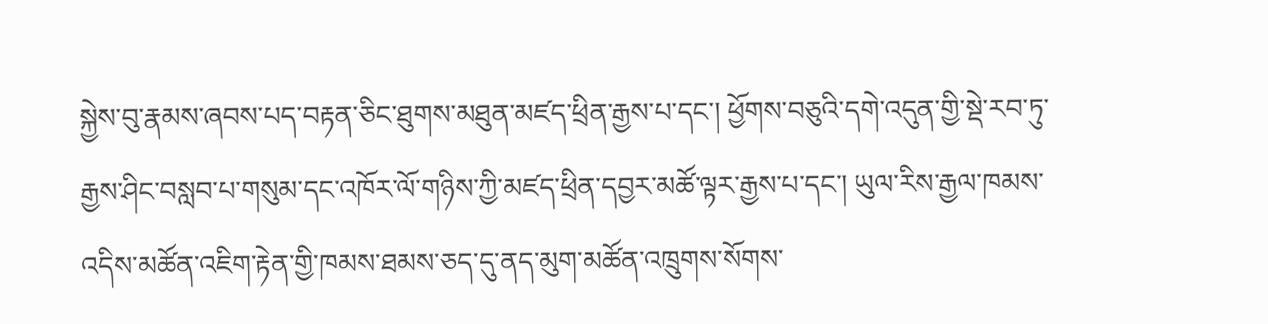སྐྱེས་བུ་རྣམས་ཞབས་པད་བརྟན་ཅིང་ཐུགས་མཐུན་མཛད་ཕྲིན་རྒྱས་པ་དང་། ཕྱོགས་བཅུའི་དགེ་འདུན་གྱི་སྡེ་རབ་ཏུ་རྒྱས་ཤིང་བསླབ་པ་གསུམ་དང་འཁོར་ལོ་གཉིས་ཀྱི་མཛད་ཕྲིན་དབྱར་མཚོ་ལྟར་རྒྱས་པ་དང་། ཡུལ་རིས་རྒྱལ་ཁམས་འདིས་མཚོན་འཇིག་རྟེན་གྱི་ཁམས་ཐམས་ཅད་དུ་ནད་མུག་མཚོན་འཁྲུགས་སོགས་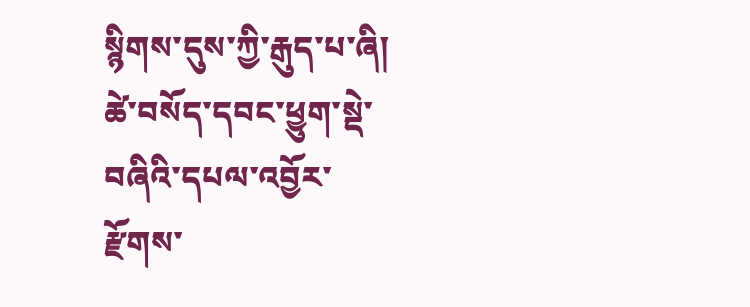སྙིགས་དུས་ཀྱི་རྒུད་པ་ཞི། ཚེ་བསོད་དབང་ཕྱུག་སྡེ་བཞིའི་དཔལ་འབྱོར་རྫོགས་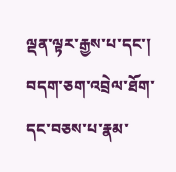ལྡན་ལྟར་རྒྱས་པ་དང་། བདག་ཅག་འབྲེལ་ཐོག་དང་བཅས་པ་རྣམ་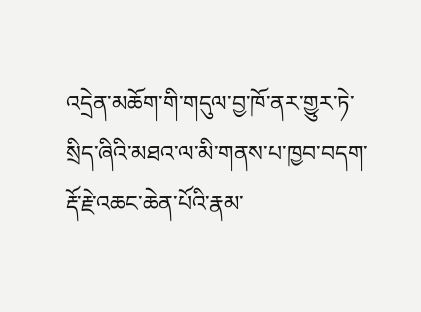འདྲེན་མཆོག་གི་གདུལ་བྱ་ཁོ་ནར་གྱུར་ཏེ་སྲིད་ཞིའི་མཐའ་ལ་མི་གནས་པ་ཁྱབ་བདག་རྡོ་རྗེ་འཆང་ཆེན་པོའི་རྣམ་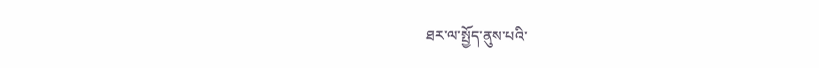ཐར་ལ་སྤྱོད་ནུས་པའི་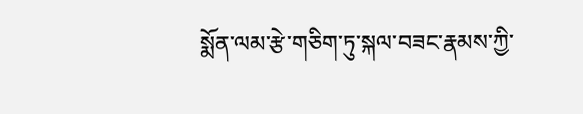སྨོན་ལམ་རྩེ་གཅིག་ཏུ་སྐལ་བཟང་རྣམས་ཀྱི་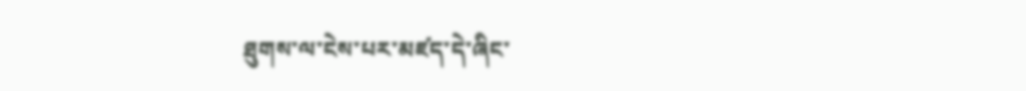ཐུགས་ལ་ངེས་པར་མཛད་དེ་ཞིང་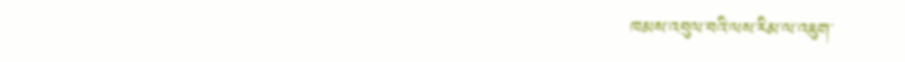ཁམས་འབུལ་བའི་ལས་རིམ་ལ་འཇུག་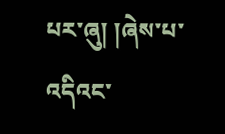པར་ཞུ། །ཞེས་པ་འདིའང་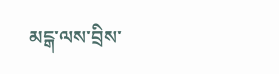མངྒ་ལས་བྲིས་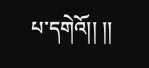པ་དགེའོ།། །།